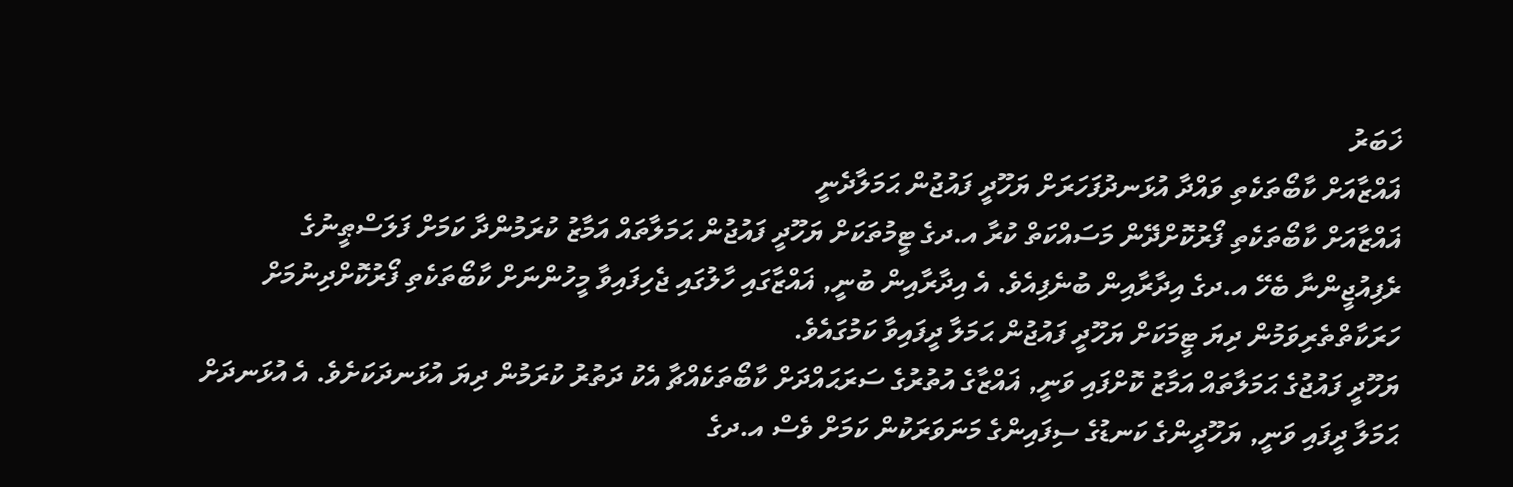ޚަބަރު
ޣައްޒާއަށް ކާބޯތަކެތި ވައްދާ އުޅަނދުފަހަރަށް ޔަހޫދީ ފައުޖުން ޙަމަލާދެނީ
ޣައްޒާއަށް ކާބޯތަކެތި ފޯރުކޮށްދޭން މަސައްކަތް ކުރާ އ.ދގެ ޓީމުތަކަށް ޔަހޫދީ ފައުޖުން ޙަމަލާތައް އަމާޒު ކުރަމުންދާ ކަމަށް ފަލަސްޠީނުގެ ރެފިއުޖީންނާ ބެހޭ އ.ދގެ އިދާރާއިން ބުނެފިއެވެ. އެ އިދާރާއިން ބުނީ, ޣައްޒާގައި ހާލުގައި ޖެހިފައިވާ މީހުންނަށް ކާބޯތަކެތި ފޯރުކޮށްދިނުމަށް ހަރަކާތްތެރިވަމުން ދިޔަ ޓީމަކަށް ޔަހޫދީ ފައުޖުން ޙަމަލާ ދީފައިވާ ކަމުގައެވެ.
ޔަހޫދީ ފައުޖުގެ ޙަމަލާތައް އަމާޒު ކޮށްފައި ވަނީ, ޣައްޒާގެ އުތުރުގެ ސަރަޙައްދަށް ކާބޯތަކެއްޗާ އެކު ދަތުރު ކުރަމުން ދިޔަ އުޅަނދަކަށެވެ. އެ އުޅަނދަށް ޙަމަލާ ދީފައި ވަނީ, ޔަހޫދީންގެ ކަނޑުގެ ސިފައިންގެ މަނަވަރަކުން ކަމަށް ވެސް އ.ދގެ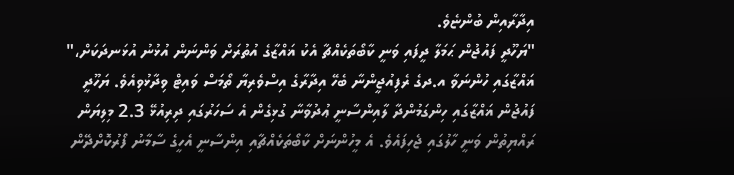އިދާރާއިން ބުންޏެވެ.
"ޔަހޫދީ ފައުޖުން ޙަމަލާ ދީފައި ވަނީ ކާބޯތަކެއްޗާ އެކު ޣައްޒާގެ އުތުރަށް ވަންނަން އުޅުނު އުޅަނދަކަށް،" ޣައްޒާގައި ހުންނަވާ އ.ދގެ ރެފިއުޖީންނާ ބެހޭ އިދާރާގެ އިސްވެރިޔާ ތޯމަސް ވައިޓް ވިދާޅުވިއެވެ. ޔަހޫދީ ފައުޖުން ޣައްޒާގައި ހިންގަމުންދާ ލާއިންސާނީ ޢުދުވާނާ ގުޅިގެން އެ ސަހަރުގައި ދިރިއުޅޭ 2.3 މިލިޔަން ރައްޔިތުން ވަނީ ހާލުގައި ޖެހިފައެވެ. އެ މީހުންނަށް ކާބޯތަކެއްޗާއި އިންސާނީ އެހީގެ ސާމާނު ފޯރުކޮށްދޭން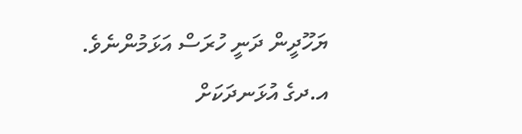ޔަހޫދީން ދަނީ ހުރަސް އަޅަމުންނެވެ.
އ.ދގެ އުޅަނދަކަށް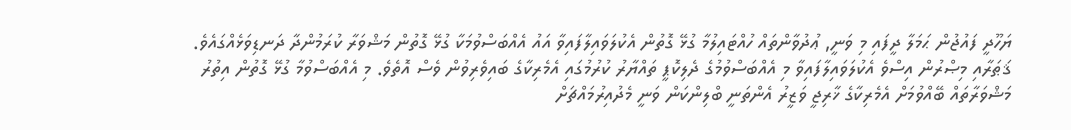ޔަހޫދީ ފައުޖުން ޙަމަލާ ދީފައި މި ވަނީ, ޢުދުވާންތައް ހުއްޓައިލުމާ ގުޅޭ ގޮތުން އެކުލަވައިލާފައިވާ އައު އެއްބަސްވުމަކާ ގުޅޭ ގޮތުން މަޝްވަރާ ކުރަމުންދާ ދަނޑިވަޅެއްގައެވެ. ޤަޠަރާއި މިޞްރުން އިސްވެ އެކުލަވައިލާފައިވާ މި އެއްބަސްވުމުގެ ދެލިކޮޕީ ތައްޔާރު ކުރުމުގައި އެމެރިކާގެ ބައިވެރިވުން ވެސް އޮތެވެ. މި އެއްބަސްވުމާ ގުޅޭ ގޮތުން އިތުރު މަޝްވަރާތައް ބޭއްވުމަށް އެމެރިކާގެ ޚާރިޖީ ވަޒީރު އެންތަނީ ބްލިންކަން ވަނީ މެދުއިރުމައްޗަށް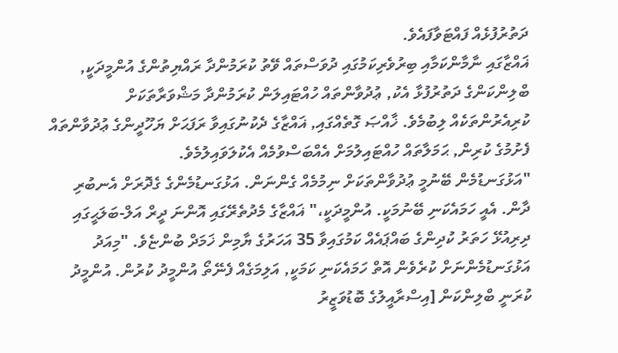ދަތުރުފުޅެއް ފައްޓަވާފައެވެ.
ޣައްޒާގައި ނާމާންކަމާއި ބިރުވެރިކަމުގައި ދުވަސްތައް ވޭތު ކުރަމުންދާ ރައްޔިތުންގެ އުންމީދަކީ, ބްލިންކަންގެ ދަތުރުފުޅާ އެކު, ޢުދުވާންތައް ހުއްޓައިލަން ކުރަމުންދާ މަޝްވަރާތަކަށް ކުރިއެރުންތަކެއް ލިބުމެވެ. ޚާއްޞަ ގޮތެއްގައި, ޣައްޒާގެ ދެކުނުގައިވާ ރަފަޙަށް ޔަހޫދީންގެ ޢުދުވާންތައް ފެށުމުގެ ކުރިން, ޙަމަލާތައް ހުއްޓައިލުމަށް އެއްބަސްވުމެއް އެކުލަވައިލުމެވެ.
"އަޅުގަނޑުމެން ބޭނުމީ ޢުދުވާންތަކަށް ނިމުމެއް ގެންނަން. އަޅުގަނޑުމެންގެ ގެދޮރަށް އެނބުރި ދާން. އެއީ ހަމައެކަނި ބޭނުމަކީ. އުންމީދަކީ،" ޣައްޒާގެ މެދުތެރޭގައި އޮންނަ ދީރް އަލް-ބަލަޙީގައި ދިރިއުޅޭ ހަތަރު ކުދިންގެ ބައްޕައެއް ކަމުގައިވާ 35 އަހަރުގެ ޔާމިން ޚަމަދް ބުންޏެވެ. "މިއަދު އަޅުގަނޑުމެންނަށް ކުރެވެން އޮތް ހަމައެކަނި ކަމަކީ, އަލިމަގެއް ފެނޭތޯ އުންމީދު ކުރުން. އުންމީދު ކުރަނީ ބްލިންކަން [އިސްރާއީލުގެ ބޮޑުވަޒީރު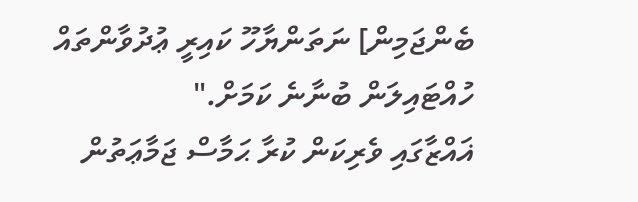ބެންޖަމިން] ނަތަންޔާހޫ ކައިރީ ޢުދުވާންތައް ހުއްޓައިލަން ބުނާނެ ކަމަށް."
ޣައްޒާގައި ވެރިކަން ކުރާ ޙަމާސް ޖަމާޢަތުން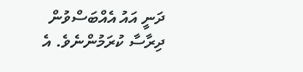ދަނީ އައު އެއްބަސްވުން ދިރާސާ ކުރަމުންނެވެ. އެ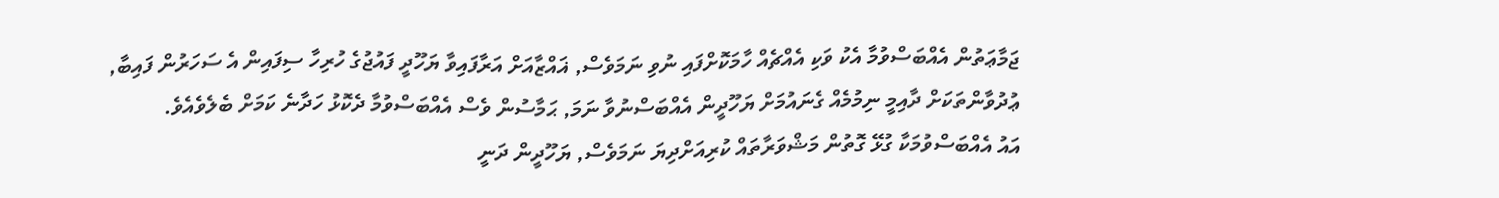ޖަމާޢަތުން އެއްބަސްވުމާ އެކު ވަކި އެއްޗެއް ހާމަކޮށްފައި ނުވި ނަމަވެސް, ޣައްޒާއަށް އަރާފައިވާ ޔަހޫދީ ފައުޖުގެ ހުރިހާ ސިފައިން އެ ސަހަރުން ފައިބާ, ޢުދުވާންތަކަށް ދާއިމީ ނިމުމެއް ގެނައުމަށް ޔަހޫދީން އެއްބަސްނުވާ ނަމަ, ޙަމާސުން ވެސް އެއްބަސްވުމާ ދެކޮޅު ހަދާނެ ކަމަށް ބެލެވެއެވެ.
އައު އެއްބަސްވުމަކާ ގުޅޭ ގޮތުން މަޝްވަރާތައް ކުރިއަށްދިޔަ ނަމަވެސް, ޔަހޫދީން ދަނީ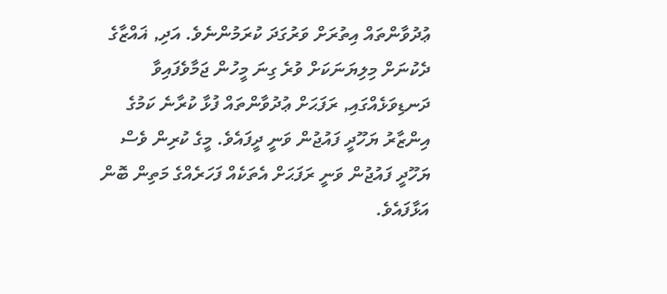ޢުދުވާންތައް އިތުރަށް ވަރުގަދަ ކުރަމުންނެވެ. އަދި, ޣައްޒާގެ ދެކުނަށް މިލިޔަނަކަށް ވުރެ ގިނަ މީހުން ޖަމާވެފައިވާ ދަނޑިވަޅެއްގައި, ރަފަޙަށް ޢުދުވާންތައް ފުޅާ ކުރާނެ ކަމުގެ އިންޒާރު ޔަހޫދީ ފައުޖުން ވަނީ ދީފައެވެ. މީގެ ކުރިން ވެސް ޔަހޫދީ ފައުޖުން ވަނީ ރަފަޙަށް އެތަކެއް ފަހަރެއްގެ މަތިން ބޮން އަޅާފައެވެ.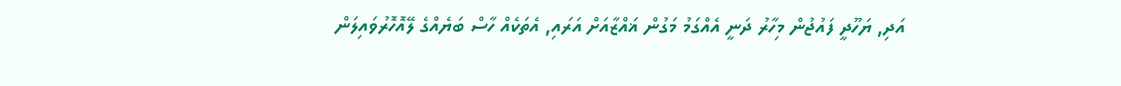އަދި, ޔަހޫދީ ފައުޖުން މިހާރު ދަނީ އެއްގަމު މަގުން ޣައްޒާއަށް އަރައި, އެތަކެއް ހާސް ބަޔެއްގެ ލޭއޮހޮރުވައިލަން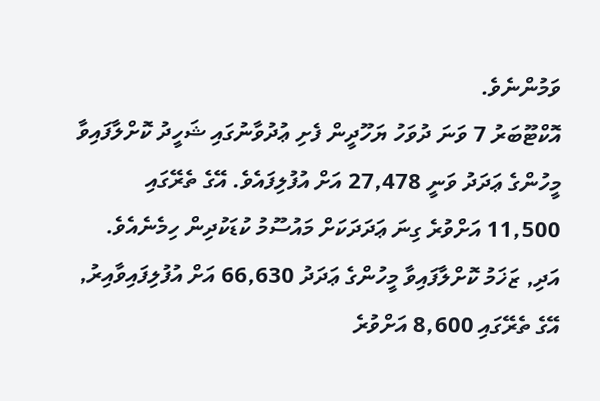ވަމުންނެވެ.
އޮކްޓޫބަރު 7 ވަނަ ދުވަހު ޔަހޫދީން ފެށި ޢުދުވާނުގައި ޝަހީދު ކޮށްލާފައިވާ މީހުންގެ ޢަދަދު ވަނީ 27,478 އަށް އުފުލިފައެވެ. އޭގެ ތެރޭގައި 11,500 އަށްވުރެ ގިނަ ޢަދަދަކަށް މައުސޫމު ކުޑަކުދިން ހިމެނެއެވެ. އަދި, ޒަޚަމު ކޮށްލާފައިވާ މީހުންގެ ޢަދަދު 66,630 އަށް އުފުލިފައިވާއިރު, އޭގެ ތެރޭގައި 8,600 އަށްވުރެ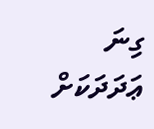ގިނަ ޢަދަދަކަށް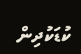ކުޑަކުދިން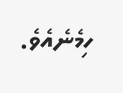ހިމެނެއެވެ.